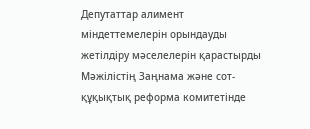Депутаттар алимент міндеттемелерін орындауды жетілдіру мәселелерін қарастырды
Мәжілістің Заңнама және сот-құқықтық реформа комитетінде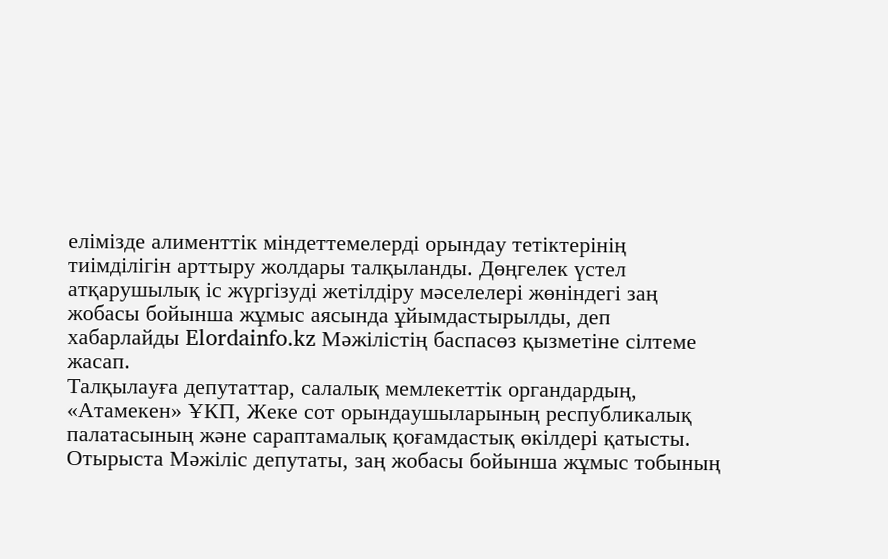елімізде алименттік міндеттемелерді орындау тетіктерінің тиімділігін арттыру жолдары талқыланды. Дөңгелек үстел атқарушылық іс жүргізуді жетілдіру мәселелері жөніндегі заң жобасы бойынша жұмыс аясында ұйымдастырылды, деп хабарлайды Elordainfo.kz Мәжілістің баспасөз қызметіне сілтеме жасап.
Талқылауға депутаттар, салалық мемлекеттік органдардың, «Атамекен» ҰКП, Жеке сот орындаушыларының республикалық палатасының және сараптамалық қоғамдастық өкілдері қатысты.
Отырыста Мәжіліс депутаты, заң жобасы бойынша жұмыс тобының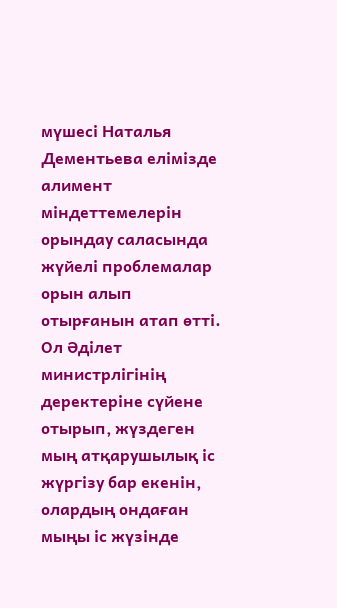мүшесі Наталья Дементьева елімізде алимент міндеттемелерін орындау саласында жүйелі проблемалар орын алып отырғанын атап өтті. Ол Әділет министрлігінің деректеріне сүйене отырып, жүздеген мың атқарушылық іс жүргізу бар екенін, олардың ондаған мыңы іс жүзінде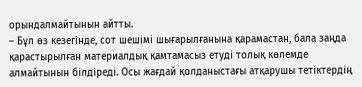орындалмайтынын айтты.
– Бұл өз кезегінде, сот шешімі шығарылғанына қарамастан, бала заңда қарастырылған материалдық қамтамасыз етуді толық көлемде алмайтынын білдіреді. Осы жағдай қолданыстағы атқарушы тетіктердің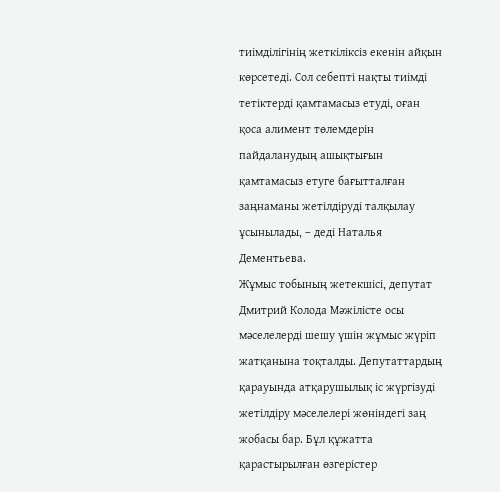тиімділігінің жеткіліксіз екенін айқын көрсетеді. Сол себепті нақты тиімді тетіктерді қамтамасыз етуді, оған қоса алимент төлемдерін пайдаланудың ашықтығын қамтамасыз етуге бағытталған заңнаманы жетілдіруді талқылау ұсынылады, – деді Наталья Дементьева.
Жұмыс тобының жетекшісі, депутат Дмитрий Колода Мәжілісте осы мәселелерді шешу үшін жұмыс жүріп жатқанына тоқталды. Депутаттардың қарауында атқарушылық іс жүргізуді жетілдіру мәселелері жөніндегі заң жобасы бар. Бұл құжатта қарастырылған өзгерістер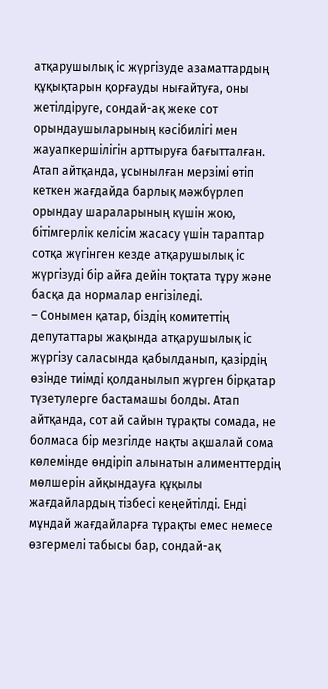атқарушылық іс жүргізуде азаматтардың құқықтарын қорғауды нығайтуға, оны жетілдіруге, сондай-ақ жеке сот орындаушыларының кәсібилігі мен жауапкершілігін арттыруға бағытталған. Атап айтқанда, ұсынылған мерзімі өтіп кеткен жағдайда барлық мәжбүрлеп орындау шараларының күшін жою, бітімгерлік келісім жасасу үшін тараптар сотқа жүгінген кезде атқарушылық іс жүргізуді бір айға дейін тоқтата тұру және басқа да нормалар енгізіледі.
– Сонымен қатар, біздің комитеттің депутаттары жақында атқарушылық іс жүргізу саласында қабылданып, қазірдің өзінде тиімді қолданылып жүрген бірқатар түзетулерге бастамашы болды. Атап айтқанда, сот ай сайын тұрақты сомада, не болмаса бір мезгілде нақты ақшалай сома көлемінде өндіріп алынатын алименттердің мөлшерін айқындауға құқылы жағдайлардың тізбесі кеңейтілді. Енді мұндай жағдайларға тұрақты емес немесе өзгермелі табысы бар, сондай-ақ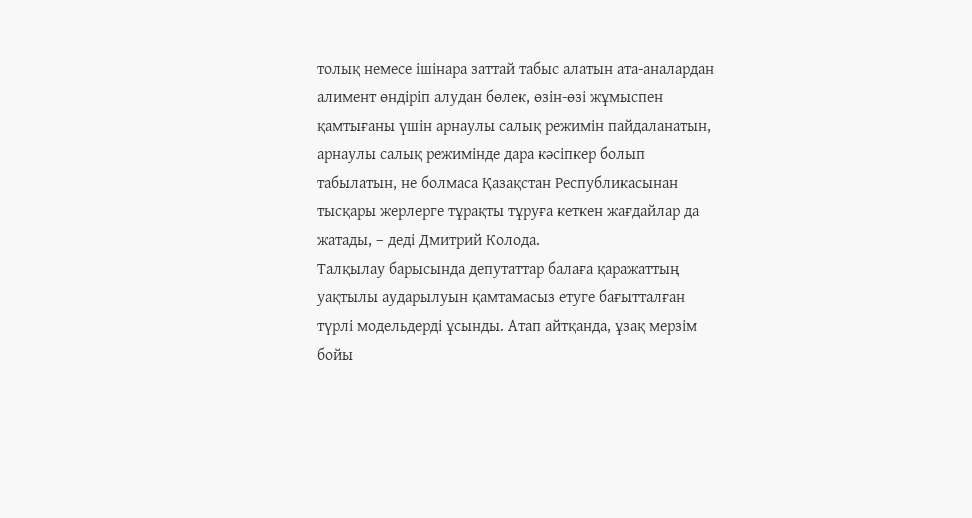толық немесе ішінара заттай табыс алатын ата-аналардан алимент өндіріп алудан бөлек, өзін-өзі жұмыспен қамтығаны үшін арнаулы салық режимін пайдаланатын, арнаулы салық режимінде дара кәсіпкер болып табылатын, не болмаса Қазақстан Республикасынан тысқары жерлерге тұрақты тұруға кеткен жағдайлар да жатады, – деді Дмитрий Колода.
Талқылау барысында депутаттар балаға қаражаттың уақтылы аударылуын қамтамасыз етуге бағытталған түрлі модельдерді ұсынды. Атап айтқанда, ұзақ мерзім бойы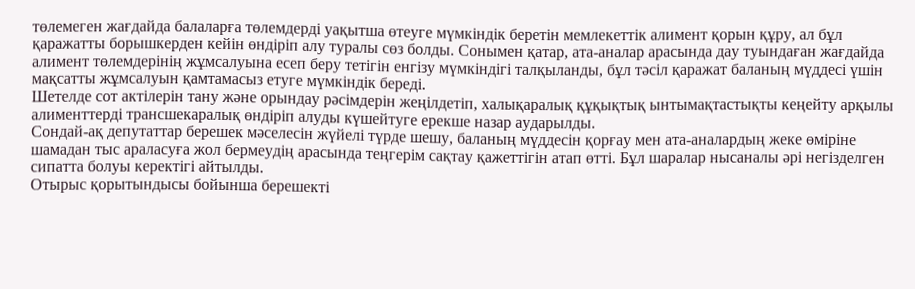төлемеген жағдайда балаларға төлемдерді уақытша өтеуге мүмкіндік беретін мемлекеттік алимент қорын құру, ал бұл қаражатты борышкерден кейін өндіріп алу туралы сөз болды. Сонымен қатар, ата-аналар арасында дау туындаған жағдайда алимент төлемдерінің жұмсалуына есеп беру тетігін енгізу мүмкіндігі талқыланды, бұл тәсіл қаражат баланың мүддесі үшін мақсатты жұмсалуын қамтамасыз етуге мүмкіндік береді.
Шетелде сот актілерін тану және орындау рәсімдерін жеңілдетіп, халықаралық құқықтық ынтымақтастықты кеңейту арқылы алименттерді трансшекаралық өндіріп алуды күшейтуге ерекше назар аударылды.
Сондай-ақ депутаттар берешек мәселесін жүйелі түрде шешу, баланың мүддесін қорғау мен ата-аналардың жеке өміріне шамадан тыс араласуға жол бермеудің арасында теңгерім сақтау қажеттігін атап өтті. Бұл шаралар нысаналы әрі негізделген сипатта болуы керектігі айтылды.
Отырыс қорытындысы бойынша берешекті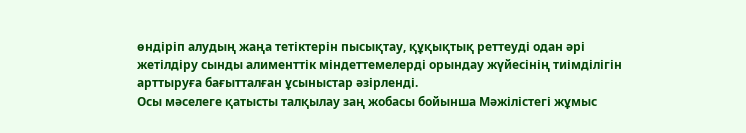өндіріп алудың жаңа тетіктерін пысықтау, құқықтық реттеуді одан әрі жетілдіру сынды алименттік міндеттемелерді орындау жүйесінің тиімділігін арттыруға бағытталған ұсыныстар әзірленді.
Осы мәселеге қатысты талқылау заң жобасы бойынша Мәжілістегі жұмыс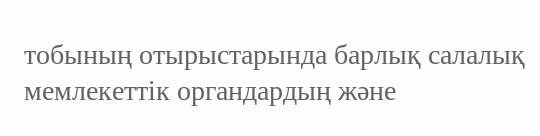тобының отырыстарында барлық салалық мемлекеттік органдардың және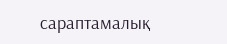сараптамалық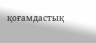қоғамдастық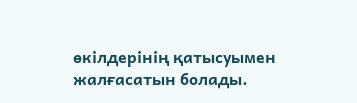өкілдерінің қатысуымен жалғасатын болады.